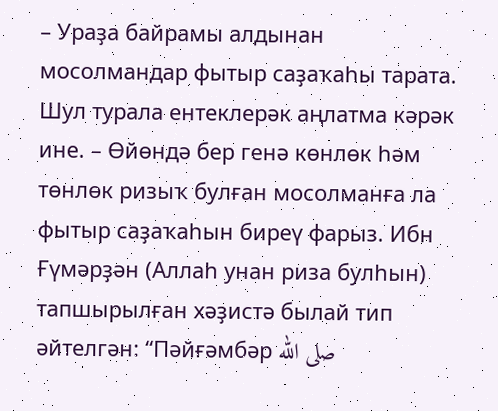– Ураҙа байрамы алдынан мосолмандар фытыр саҙаҡаһы тарата. Шул турала ентеклерәк аңлатма кәрәк ине. – Өйөндә бер генә көнлөк һәм төнлөк ризыҡ булған мосолманға ла фытыр саҙаҡаһын биреү фарыз. Ибн Ғүмәрҙән (Аллаһ унан риза булһын) тапшырылған хәҙистә былай тип әйтелгән: “Пәйғәмбәр صلى الله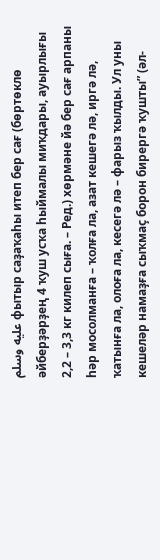عليه وسلم фытыр саҙаҡаһы итеп бер сағ (бөртөклө әйберҙәрҙең 4 ҡуш усҡа һыймалы миҡдары, ауырлығы 2,2 – 3,3 кг килеп сыға. – Ред.) хөрмәне йә бер сағ арпаны һәр мосолманға – ҡолға ла, азат кешегә лә, иргә лә, ҡатынға ла, олоға ла, кесегә лә – фарыз ҡылды. Ул уны кешеләр намаҙға сыҡмаҫ борон бирергә ҡушты” (әл-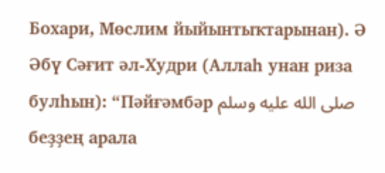Бохари, Мөслим йыйынтыҡтарынан). Ә Әбү Сәғит әл-Худри (Аллаһ унан риза булһын): “Пәйғәмбәр صلى الله عليه وسلم беҙҙең арала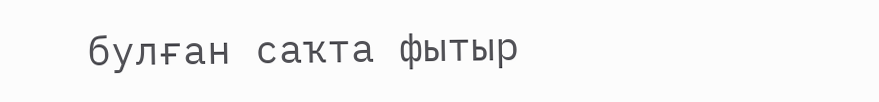булған саҡта фытыр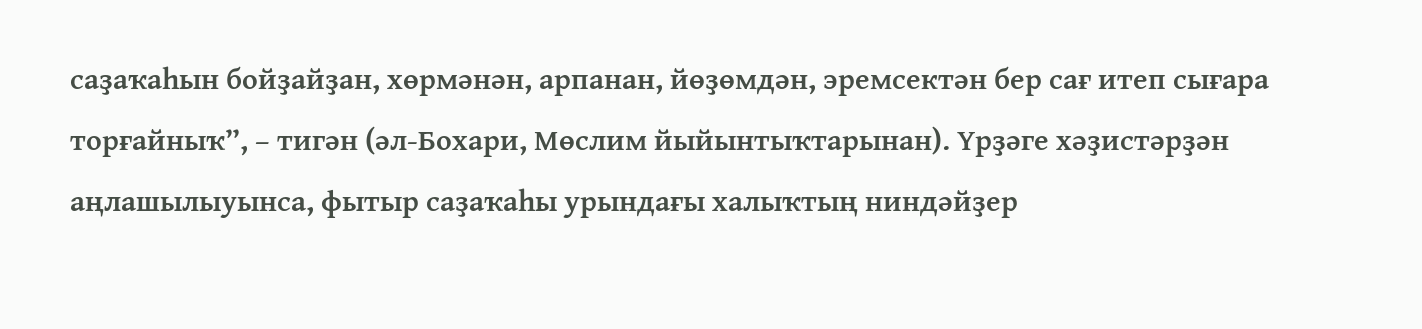саҙаҡаһын бойҙайҙан, хөрмәнән, арпанан, йөҙөмдән, эремсектән бер сағ итеп сығара торғайныҡ”, – тигән (әл-Бохари, Мөслим йыйынтыҡтарынан). Үрҙәге хәҙистәрҙән аңлашылыуынса, фытыр саҙаҡаһы урындағы халыҡтың ниндәйҙер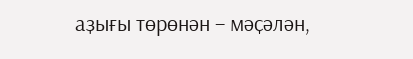аҙығы төрөнән – мәҫәлән,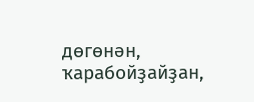дөгөнән, ҡарабойҙайҙан,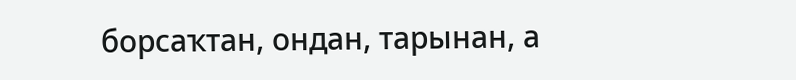борсаҡтан, ондан, тарынан, а